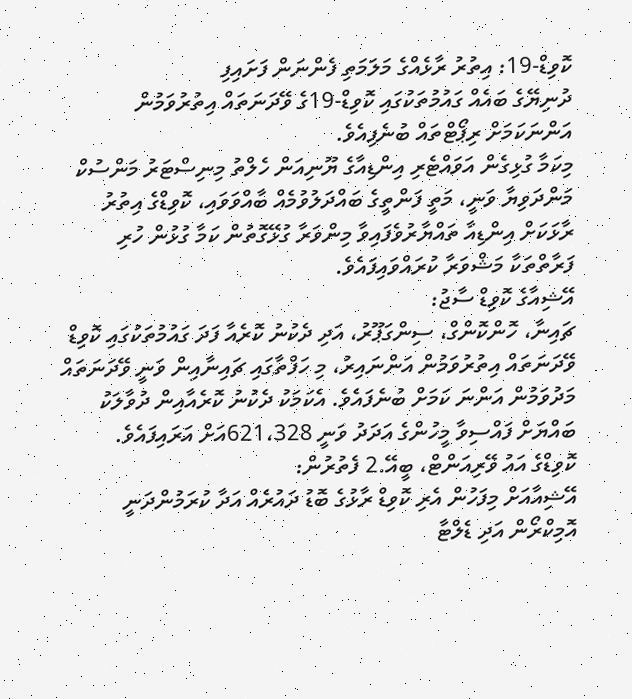ކޮވިޑް-19: އިތުރު ރާޅެއްގެ މަލަމަތި ފެންނަން ފަށައިފި
ދުނިޔޭގެ ބައެއް ގައުމުތަކުގައި ކޮވިޑް-19ގެ ވޭދަނަތައް އިތުރުވަމުން އަންނަކަމަށް ރިޕޯޓްތައް ބުނެފިއެވެ.
މިކަމާ ގުޅިގެން އަވައްޓެރި އިންޑިއާގެ ޔޫނިއަން ހެލްތު މިނިސްޓަރު މަންސުކް މަންދަވިޔާ ވަނީ، މަތީ ފަންތީގެ ބައްދަލުވުމެއް ބާއްވަވައި، ކޮވިޑްގެ އިތުރު ރާޅަކަށް އިންޑިއާ ތައްޔާރުވެފައިވާ މިންވަރާ ގުޅޭގޮތުން ކަމާ ގުޅުން ހުރި ފަރާތްތަކާ މަޝްވަރާ ކުރައްވައިފައެވެ.
އޭޝިއާގެ ކޮވިޑް ސާޖު:
ޗައިނާ، ހޮންކޮންގް، ސިންގަޕޫރު، އަދި ދެކުނު ކޮރެއާ ފަދަ ގައުމުތަކުގައި ކޮވިޑް ވޭދަނަތައް އިތުރުވަމުން އަންނައިރު، މި ހަފްތާގައި ޗައިނާއިން ވަނީ ވޭދަނަތައް މަދުވަމުން އަންނަ ކަމަށް ބުނެފައެވެ. އެކަމަކު ދެކުނު ކޮރެއާއިން ދުވާލަކު ބައްޔަށް ފައްސިވާ މީހުންގެ އަދަދު ވަނީ 621،328އަށް އަރައިފައެވެ.
ކޮވިޑްގެ އައު ވޭރިއަންޓް، ބީއޭ.2 ފެތުރުން:
އޭޝިއާއަށް މިފަހުން އެރި ކޮވިޑް ރާޅުގެ ބޮޑު ދައުރެއް އަދާ ކުރަމުންދަނީ އޮމިކްރޯން އަދި ޑެލްޓާ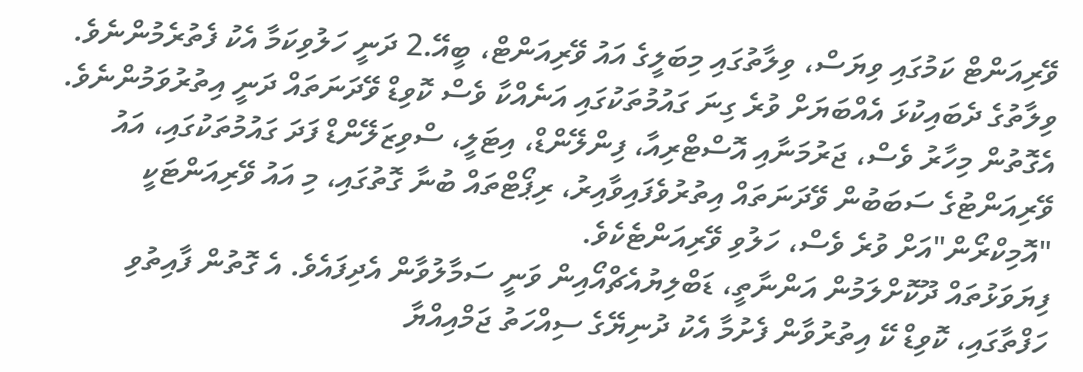ވޭރިއަންޓް ކަމުގައި ވިޔަސް، ވިލާތުގައި މިބަލީގެ އައު ވޭރިއަންޓް، ބީއޭ.2 ދަނީ ހަލުވިކަމާ އެކު ފެތުރެމުންނެވެ.
ވިލާތުގެ ދެބައިކުޅަ އެއްބަޔަށް ވުރެ ގިނަ ގައުމުތަކުގައި އަނެއްކާ ވެސް ކޮވިޑް ވޭދަނަތައް ދަނީ އިތުރުވަމުންނެވެ.
އެގޮތުން މިހާރު ވެސް، ޖަރުމަނާއި އޮސްޓްރިއާ، ފިންލޭންޑް، އިޓަލީ، ސްވިޒަލޭންޑް ފަދަ ގައުމުތަކުގައި، އައު ވޭރިއަންޓުގެ ސަބަބުން ވޭދަނަތައް އިތުރުވެފައިވާއިރު، ރިޕޯޓްތައް ބުނާ ގޮތުގައި، މި އައު ވޭރިއަންޓަކީ "އޮމިކްރޯން"އަށް ވުރެ ވެސް، ހަލުވި ވޭރިއަންޓެކެވެ.
ފިޔަވަޅުތައް ދޫކޮށްލަމުން އަންނާތީ، ޑަބްލިޔުއެޗްއޯއިން ވަނީ ސަމާލުވާން އެދިފައެވެ. އެ ގޮތުން ފާއިތުވި ހަފްތާގައި، ކޮވިޑް ކޭ އިތުރުވާން ފެށުމާ އެކު ދުނިޔޭގެ ސިއްހަތު ޖަމްއިއްޔާ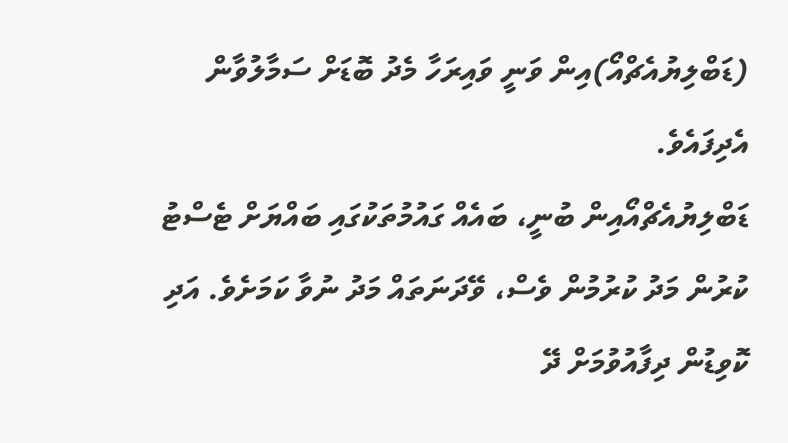(ޑަބްލިޔުއެޗްއޯ)އިން ވަނީ ވައިރަހާ މެދު ބޮޑަށް ސަމާލުވާން އެދިފައެވެ.
ޑަބްލިޔުއެޗްއޯއިން ބުނީ، ބައެއް ގައުމުތަކުގައި ބައްޔަށް ޓެސްޓު ކުރުން މަދު ކުރުމުން ވެސް، ވޭދަނަތައް މަދު ނުވާ ކަމަށެވެ. އަދި ކޮވިޑުން ދިފާއުވުމަށް ދޭ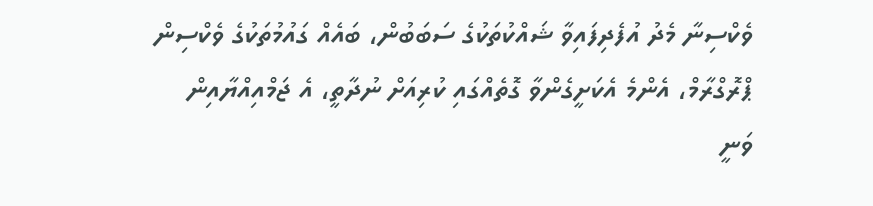ވެކްސިނާ މެދު އުފެދިފައިވާ ޝައްކުތަކުގެ ސަބަބުން، ބައެއް ގައުމުތަކުގެ ވެކްސިން ޕްރޮގްރާމް، އެންމެ އެކަށީގެންވާ ގޮތެއްގައި ކުރިއަށް ނުދާތީ، އެ ޖަމްއިއްޔާއިން ވަނީ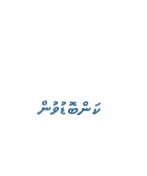ކަންބޮޑުވުން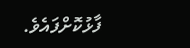ފާޅުކޮށްފައެވެ.